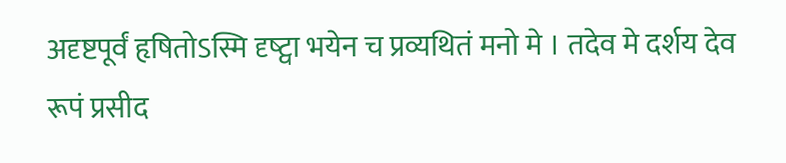अदृष्टपूर्वं हृषितोऽस्मि दृष्ट्वा भयेन च प्रव्यथितं मनो मे । तदेव मे दर्शय देव रूपं प्रसीद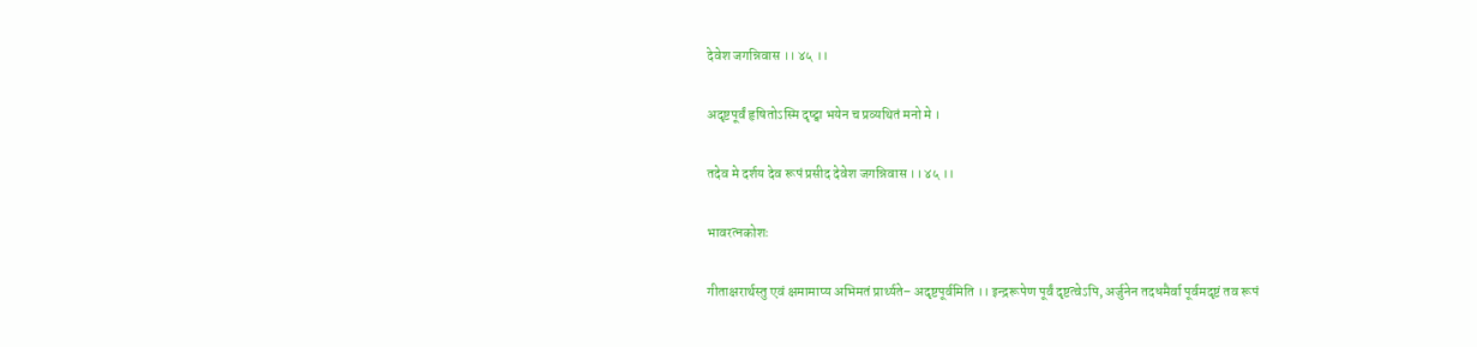देवेश जगन्निवास ।। ४५ ।।

अदृष्टपूर्वं हृषितोऽस्मि दृष्ट्वा भयेन च प्रव्यथितं मनो मे ।

तदेव मे दर्शय देव रूपं प्रसीद देवेश जगन्निवास ।। ४५ ।।

भावरत्नकोशः

गीताक्षरार्थस्तु एवं क्षमामाप्य अभिमतं प्रार्थ्यते– अदृष्टपूर्वमिति ।। इन्द्ररूपेण पूर्वं दृष्टत्वेऽपि, अर्जुनेन तदधमैर्वा पूर्वमदृष्टं तव रूपं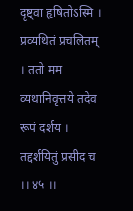दृष्ट्वा हृषितोऽस्मि । प्रव्यथितं प्रचलितम् । ततो मम व्यथानिवृत्तये तदेव रूपं दर्शय । तद्दर्शयितुं प्रसीद च ।। ४५ ।।